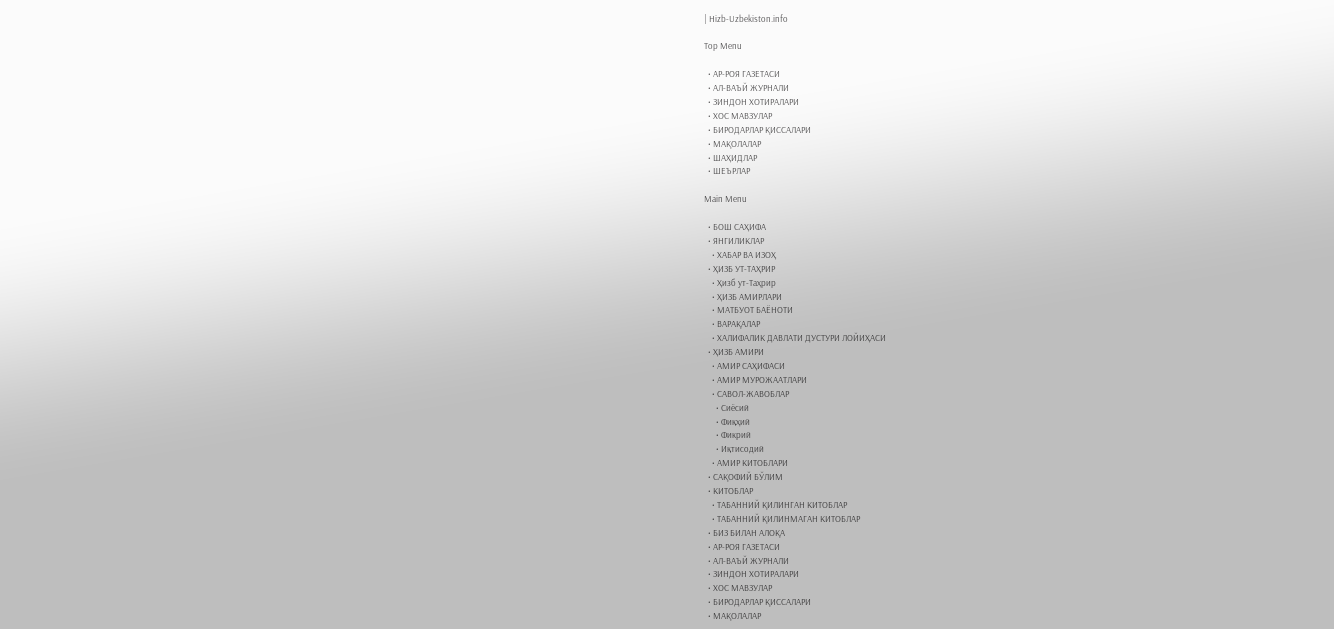| Hizb-Uzbekiston.info

Top Menu

  • АР-РОЯ ГАЗЕТАСИ
  • АЛ-ВАЪЙ ЖУРНАЛИ
  • ЗИНДОН ХОТИРАЛАРИ
  • ХОС МАВЗУЛАР
  • БИРОДАРЛАР ҚИССАЛАРИ
  • МАҚОЛАЛАР
  • ШАҲИДЛАР
  • ШЕЪРЛАР

Main Menu

  • БОШ САҲИФА
  • ЯНГИЛИКЛАР
    • ХАБАР ВА ИЗОҲ
  • ҲИЗБ УТ-ТАҲРИР
    • Ҳизб ут-Таҳрир
    • ҲИЗБ АМИРЛАРИ
    • МАТБУОТ БАЁНОТИ
    • ВАРАҚАЛАР
    • ХАЛИФАЛИК ДАВЛАТИ ДУСТУРИ ЛОЙИҲАСИ
  • ҲИЗБ АМИРИ
    • АМИР САҲИФАСИ
    • АМИР МУРОЖААТЛАРИ
    • САВОЛ-ЖАВОБЛАР
      • Сиёсий
      • Фиқҳий
      • Фикрий
      • Иқтисодий
    • АМИР КИТОБЛАРИ
  • САҚОФИЙ БЎЛИМ
  • КИТОБЛАР
    • ТАБАННИЙ ҚИЛИНГАН КИТОБЛАР
    • ТАБАННИЙ ҚИЛИНМАГАН КИТОБЛАР
  • БИЗ БИЛАН АЛОҚА
  • АР-РОЯ ГАЗЕТАСИ
  • АЛ-ВАЪЙ ЖУРНАЛИ
  • ЗИНДОН ХОТИРАЛАРИ
  • ХОС МАВЗУЛАР
  • БИРОДАРЛАР ҚИССАЛАРИ
  • МАҚОЛАЛАР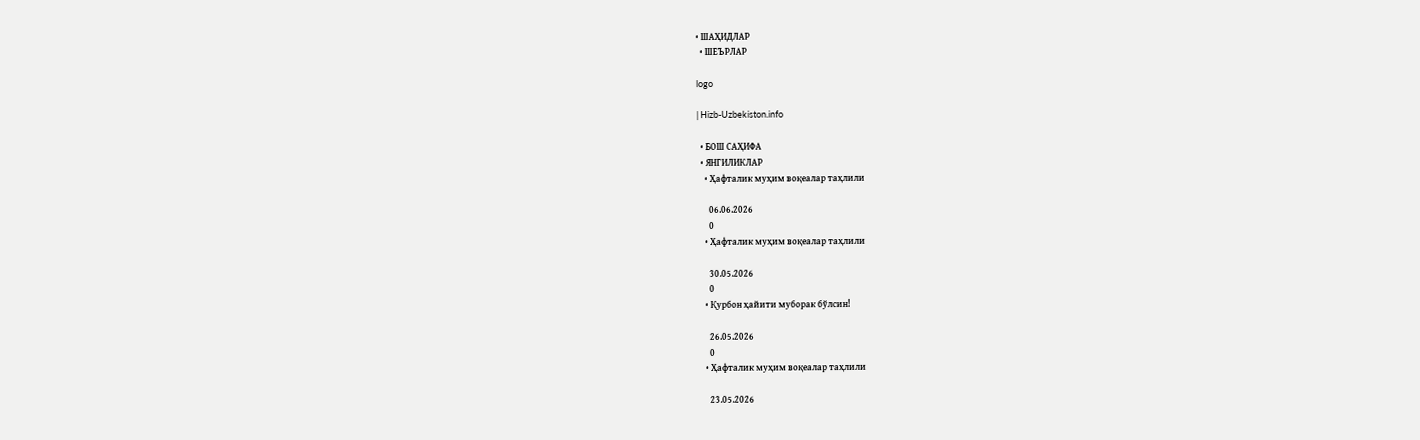• ШАҲИДЛАР
  • ШЕЪРЛАР

logo

| Hizb-Uzbekiston.info

  • БОШ САҲИФА
  • ЯНГИЛИКЛАР
    • Ҳафталик муҳим воқеалар таҳлили

      06.06.2026
      0
    • Ҳафталик муҳим воқеалар таҳлили

      30.05.2026
      0
    • Қурбон ҳайити муборак бўлсин!

      26.05.2026
      0
    • Ҳафталик муҳим воқеалар таҳлили

      23.05.2026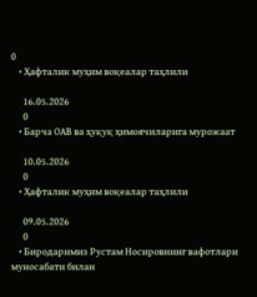0
    • Ҳафталик муҳим воқеалар таҳлили

      16.05.2026
      0
    • Барча ОАВ ва ҳуқуқ ҳимоячиларига мурожаат

      10.05.2026
      0
    • Ҳафталик муҳим воқеалар таҳлили

      09.05.2026
      0
    • Биродаримиз Рустам Носировнинг вафотлари муносабати билан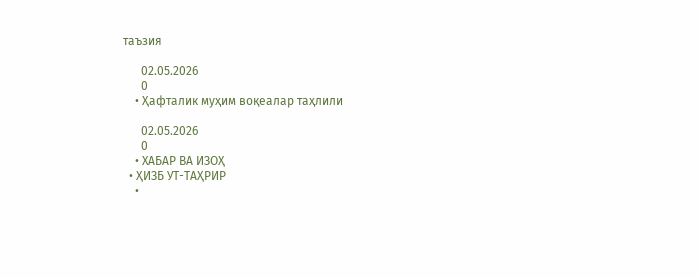таъзия

      02.05.2026
      0
    • Ҳафталик муҳим воқеалар таҳлили

      02.05.2026
      0
    • ХАБАР ВА ИЗОҲ
  • ҲИЗБ УТ-ТАҲРИР
    •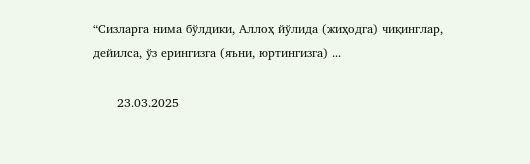“Сизларга нима бўлдики, Аллоҳ йўлида (жиҳодга) чиқинглар, дейилса, ўз ерингизга (яъни, юртингизга) ...

      23.03.2025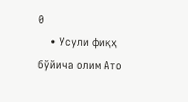0
    • Усули фиқҳ бўйича олим Ато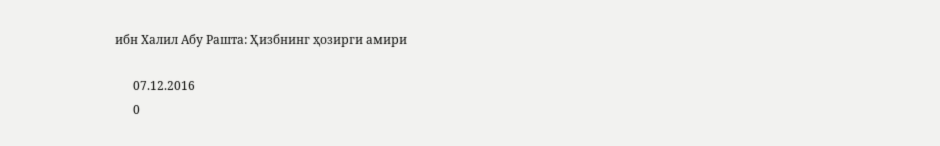ибн Халил Абу Рашта: Ҳизбнинг ҳозирги амири

      07.12.2016
      0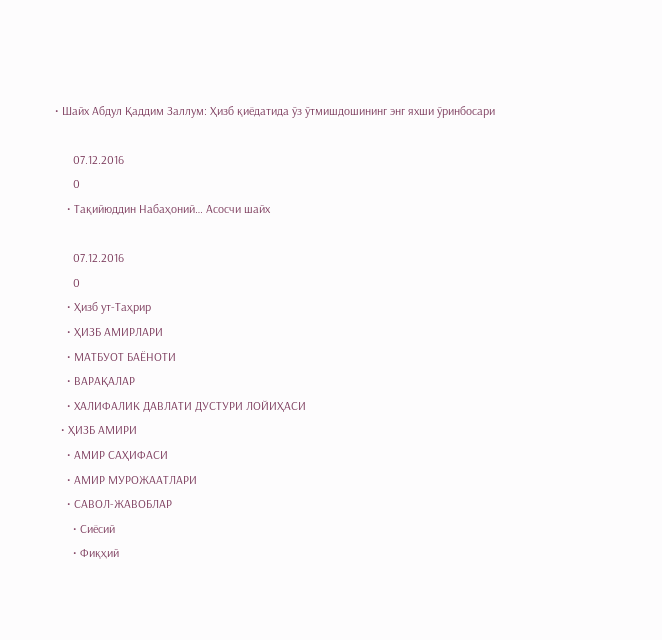• Шайх Абдул Қаддим Заллум: Ҳизб қиёдатида ўз ўтмишдошининг энг яхши ўринбосари

      07.12.2016
      0
    • Тақийюддин Набаҳоний… Асосчи шайх

      07.12.2016
      0
    • Ҳизб ут-Таҳрир
    • ҲИЗБ АМИРЛАРИ
    • МАТБУОТ БАЁНОТИ
    • ВАРАҚАЛАР
    • ХАЛИФАЛИК ДАВЛАТИ ДУСТУРИ ЛОЙИҲАСИ
  • ҲИЗБ АМИРИ
    • АМИР САҲИФАСИ
    • АМИР МУРОЖААТЛАРИ
    • САВОЛ-ЖАВОБЛАР
      • Сиёсий
      • Фиқҳий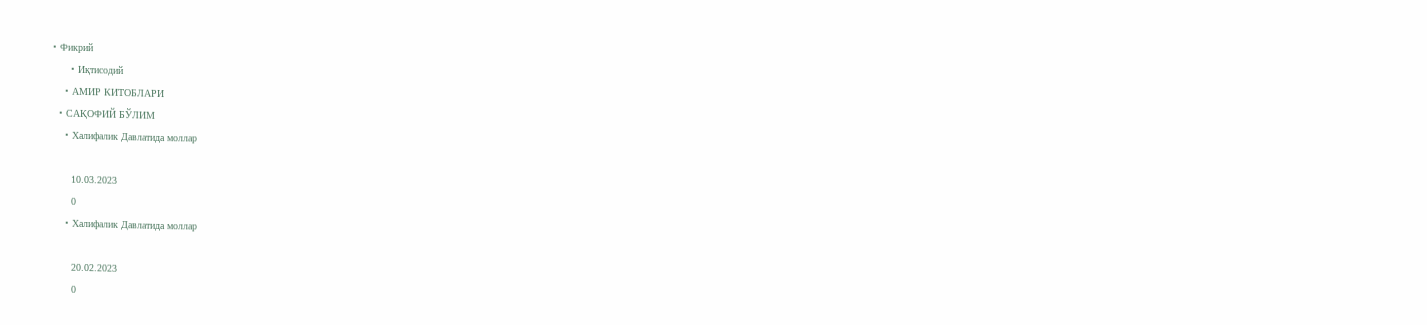• Фикрий
      • Иқтисодий
    • АМИР КИТОБЛАРИ
  • САҚОФИЙ БЎЛИМ
    • Халифалик Давлатида моллар

      10.03.2023
      0
    • Халифалик Давлатида моллар

      20.02.2023
      0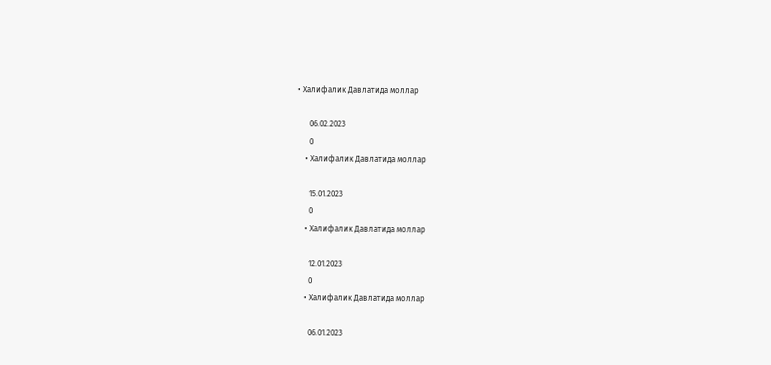• Халифалик Давлатида моллар

      06.02.2023
      0
    • Халифалик Давлатида моллар

      15.01.2023
      0
    • Халифалик Давлатида моллар

      12.01.2023
      0
    • Халифалик Давлатида моллар

      06.01.2023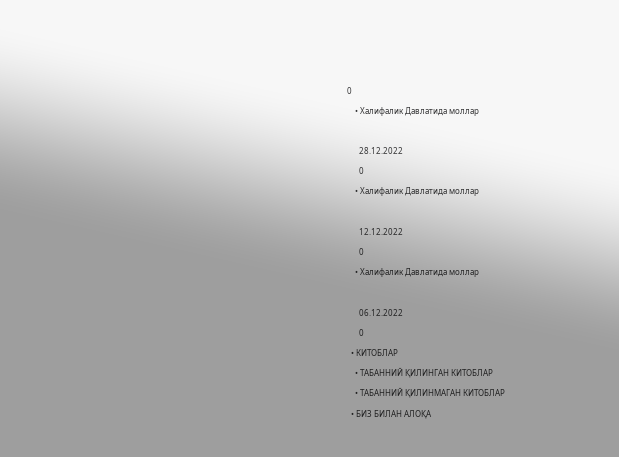0
    • Халифалик Давлатида моллар

      28.12.2022
      0
    • Халифалик Давлатида моллар

      12.12.2022
      0
    • Халифалик Давлатида моллар

      06.12.2022
      0
  • КИТОБЛАР
    • ТАБАННИЙ ҚИЛИНГАН КИТОБЛАР
    • ТАБАННИЙ ҚИЛИНМАГАН КИТОБЛАР
  • БИЗ БИЛАН АЛОҚА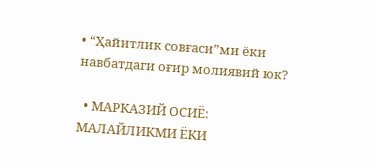• “Ҳайитлик совғаси”ми ёки навбатдаги оғир молиявий юк?

  • МАРКАЗИЙ ОСИЁ: МАЛАЙЛИКМИ ЁКИ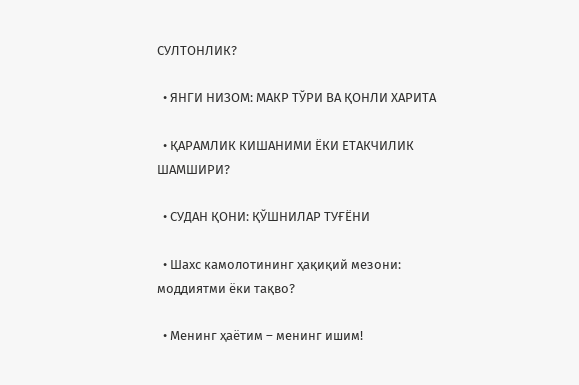СУЛТОНЛИК?

  • ЯНГИ НИЗОМ: МАКР ТЎРИ ВА ҚОНЛИ ХАРИТА

  • ҚАРАМЛИК КИШАНИМИ ЁКИ ЕТАКЧИЛИК ШАМШИРИ?

  • СУДАН ҚОНИ: ҚЎШНИЛАР ТУҒЁНИ

  • Шахс камолотининг ҳақиқий мезони: моддиятми ёки тақво?

  • Менинг ҳаётим – менинг ишим!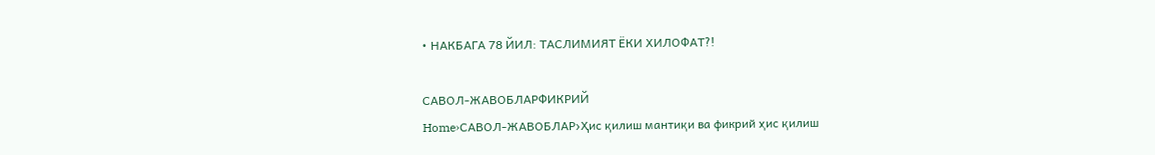• НАКБАГА 78 ЙИЛ: ТАСЛИМИЯТ ЁКИ ХИЛОФАТ?!

САВОЛ-ЖАВОБЛАРФИКРИЙ
Home›САВОЛ-ЖАВОБЛАР›Ҳис қилиш мантиқи ва фикрий ҳис қилиш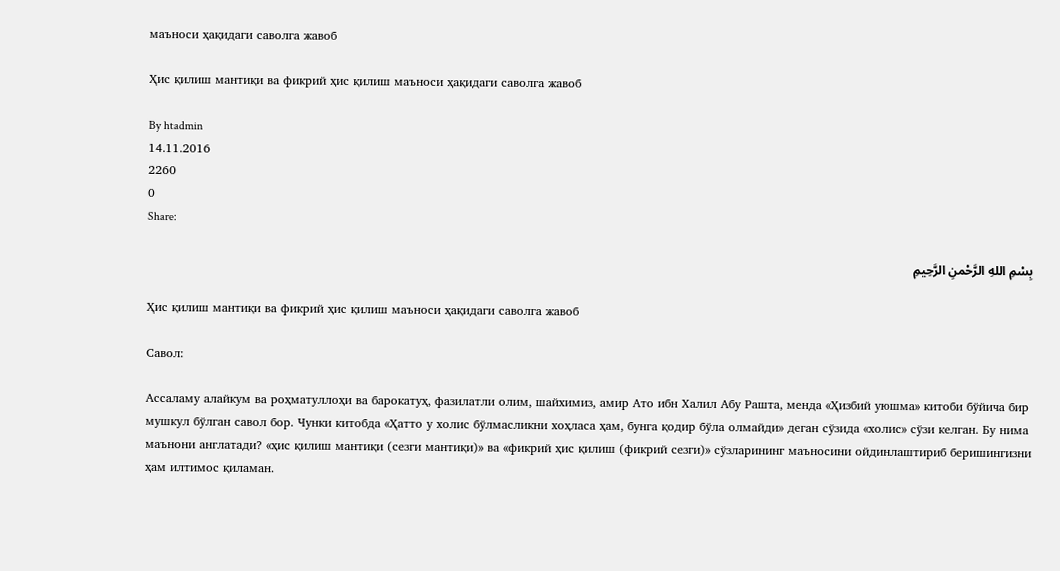маъноси ҳақидаги саволга жавоб

Ҳис қилиш мантиқи ва фикрий ҳис қилиш маъноси ҳақидаги саволга жавоб

By htadmin
14.11.2016
2260
0
Share:

بِسْمِ اللهِ الرَّحْمنِ الرَّحِيمِ

Ҳис қилиш мантиқи ва фикрий ҳис қилиш маъноси ҳақидаги саволга жавоб

Савол:

Ассаламу алайкум ва роҳматуллоҳи ва барокатуҳ, фазилатли олим, шайхимиз, амир Ато ибн Халил Абу Рaшта, менда «Ҳизбий уюшма» китоби бўйича бир мушкул бўлган савол бор. Чунки китобда «Ҳатто у холис бўлмасликни хоҳласа ҳам, бунга қодир бўла олмайди» деган сўзида «холис» сўзи келган. Бу нима маънони англатади? «ҳис қилиш мантиқи (сезги мантиқи)» ва «фикрий ҳис қилиш (фикрий сезги)» сўзларининг маъносини ойдинлаштириб беришингизни ҳам илтимос қиламан.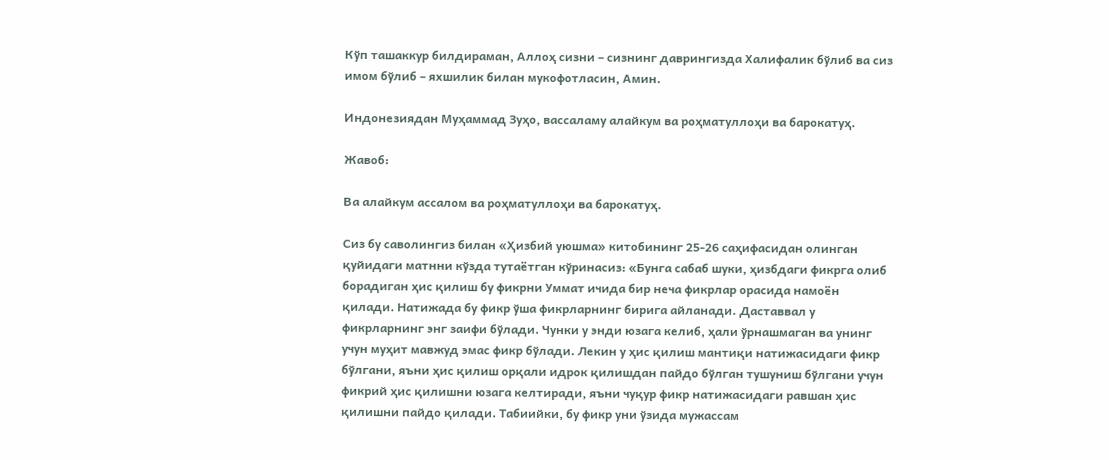Кўп ташаккур билдираман, Аллоҳ сизни – сизнинг даврингизда Халифалик бўлиб ва сиз имом бўлиб – яхшилик билан мукофотласин, Aмин.

Индонезиядан Муҳаммад Зуҳо, вассаламу алайкум ва роҳматуллоҳи ва барокатуҳ.

Жавоб:

Ва алайкум ассалом ва роҳматуллоҳи ва барокатуҳ.

Сиз бу саволингиз билан «Ҳизбий уюшма» китобининг 25-26 саҳифасидан олинган қуйидаги матнни кўзда тутаётган кўринасиз: «Бунга сабаб шуки, ҳизбдаги фикрга олиб борадиган ҳис қилиш бу фикрни Уммат ичида бир неча фикрлар орасида намоён қилади. Натижада бу фикр ўша фикрларнинг бирига айланади. Даставвал у фикрларнинг энг заифи бўлади. Чунки у энди юзага келиб, ҳали ўрнашмаган ва унинг учун муҳит мавжуд эмас фикр бўлади. Лекин у ҳис қилиш мантиқи натижасидаги фикр бўлгани, яъни ҳис қилиш орқали идрок қилишдан пайдо бўлган тушуниш бўлгани учун фикрий ҳис қилишни юзага келтиради, яъни чуқур фикр натижасидаги равшан ҳис қилишни пайдо қилади. Табиийки, бу фикр уни ўзида мужассам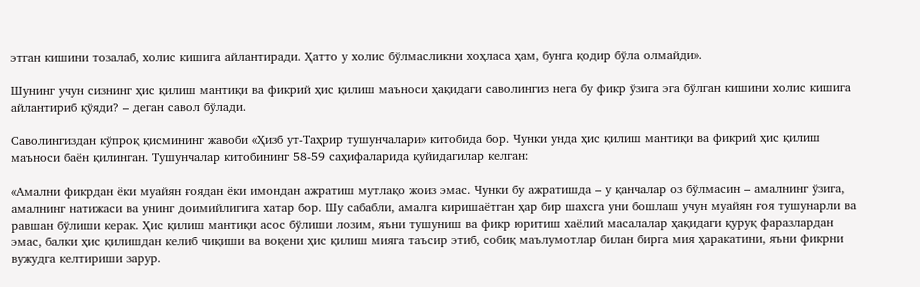этган кишини тозалаб, холис кишига айлантиради. Ҳатто у холис бўлмасликни хоҳласа ҳам, бунга қодир бўла олмайди».

Шунинг учун сизнинг ҳис қилиш мантиқи ва фикрий ҳис қилиш маъноси ҳақидаги саволингиз нега бу фикр ўзига эга бўлган кишини холис кишига айлантириб қўяди? – деган савол бўлади.

Саволингиздан кўпроқ қисмининг жавоби «Ҳизб ут-Таҳрир тушунчалари» китобида бор. Чунки унда ҳис қилиш мантиқи ва фикрий ҳис қилиш маъноси баён қилинган. Тушунчалар китобининг 58-59 саҳифаларида қуйидагилар келган:

«Амални фикрдан ёки муайян ғоядан ёки имондан ажратиш мутлақо жоиз эмас. Чунки бу ажратишда – у қанчалар оз бўлмасин – амалнинг ўзига, амалнинг натижаси ва унинг доимийлигига хатар бор. Шу сабабли, амалга киришаётган ҳар бир шахсга уни бошлаш учун муайян ғоя тушунарли ва равшан бўлиши керак. Ҳис қилиш мантиқи асос бўлиши лозим, яъни тушуниш ва фикр юритиш хаёлий масалалар ҳақидаги қуруқ фаразлардан эмас, балки ҳис қилишдан келиб чиқиши ва воқени ҳис қилиш мияга таъсир этиб, собиқ маълумотлар билан бирга мия ҳаракатини, яъни фикрни вужудга келтириши зарур.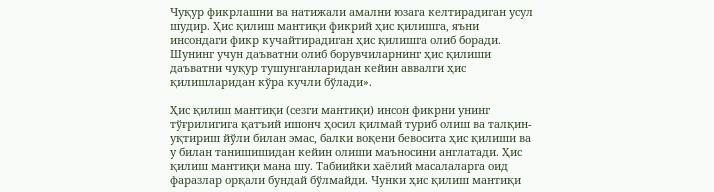Чуқур фикрлашни ва натижали амални юзага келтирадиган усул шудир. Ҳис қилиш мантиқи фикрий ҳис қилишга, яъни инсондаги фикр кучайтирадиган ҳис қилишга олиб боради. Шунинг учун даъватни олиб борувчиларнинг ҳис қилиши даъватни чуқур тушунганларидан кейин аввалги ҳис қилишларидан кўра кучли бўлади».

Ҳис қилиш мантиқи (сезги мантиқи) инсон фикрни унинг тўғрилигига қатъий ишонч ҳосил қилмай туриб олиш ва талқин-уқтириш йўли билан эмас, балки воқени бевосита ҳис қилиши ва у билан танишишидан кейин олиши маъносини англатади. Ҳис қилиш мантиқи мана шу. Табиийки хаёлий масалаларга оид фаразлар орқали бундай бўлмайди. Чунки ҳис қилиш мантиқи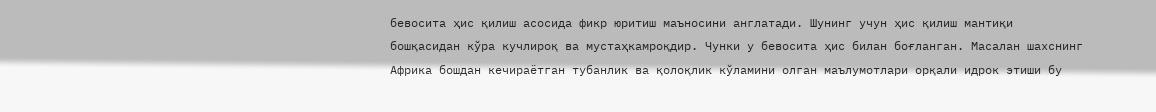бевосита ҳис қилиш асосида фикр юритиш маъносини англатади. Шунинг учун ҳис қилиш мантиқи бошқасидан кўра кучлироқ ва мустаҳкамроқдир. Чунки у бевосита ҳис билан боғланган. Масалан шахснинг Африка бошдан кечираётган тубанлик ва қолоқлик кўламини олган маълумотлари орқали идрок этиши бу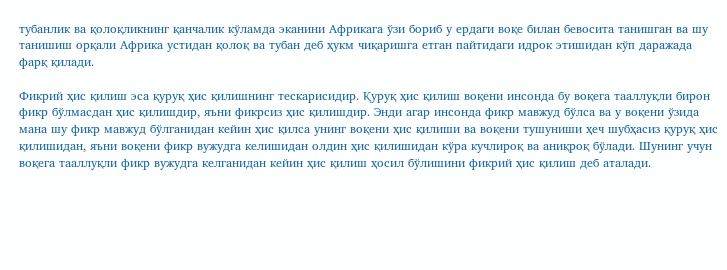тубанлик ва қолоқликнинг қанчалик кўламда эканини Африкага ўзи бориб у ердаги воқе билан бевосита танишган ва шу танишиш орқали Африка устидан қолоқ ва тубан деб ҳукм чиқаришга етган пайтидаги идрок этишидан кўп даражада фарқ қилади.

Фикрий ҳис қилиш эса қуруқ ҳис қилишнинг тескарисидир. Қуруқ ҳис қилиш воқени инсонда бу воқега тааллуқли бирон фикр бўлмасдан ҳис қилишдир, яъни фикрсиз ҳис қилишдир. Энди агар инсонда фикр мавжуд бўлса ва у воқени ўзида мана шу фикр мавжуд бўлганидан кейин ҳис қилса унинг воқени ҳис қилиши ва воқени тушуниши ҳеч шубҳасиз қуруқ ҳис қилишидан, яъни воқени фикр вужудга келишидан олдин ҳис қилишидан кўра кучлироқ ва аниқроқ бўлади. Шунинг учун воқега тааллуқли фикр вужудга келганидан кейин ҳис қилиш ҳосил бўлишини фикрий ҳис қилиш деб аталади.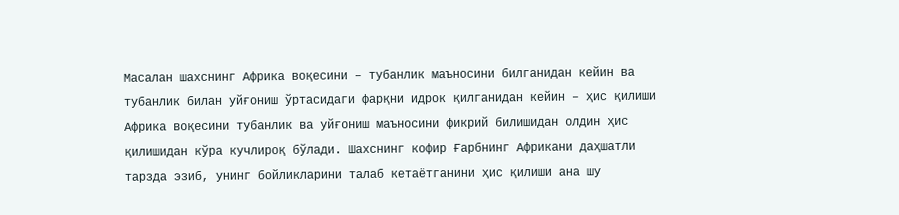Масалан шахснинг Африка воқесини – тубанлик маъносини билганидан кейин ва тубанлик билан уйғониш ўртасидаги фарқни идрок қилганидан кейин – ҳис қилиши Африка воқесини тубанлик ва уйғониш маъносини фикрий билишидан олдин ҳис қилишидан кўра кучлироқ бўлади. Шахснинг кофир Ғарбнинг Африкани даҳшатли тарзда эзиб, унинг бойликларини талаб кетаётганини ҳис қилиши ана шу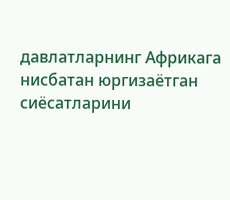давлатларнинг Африкага нисбатан юргизаётган сиёсатларини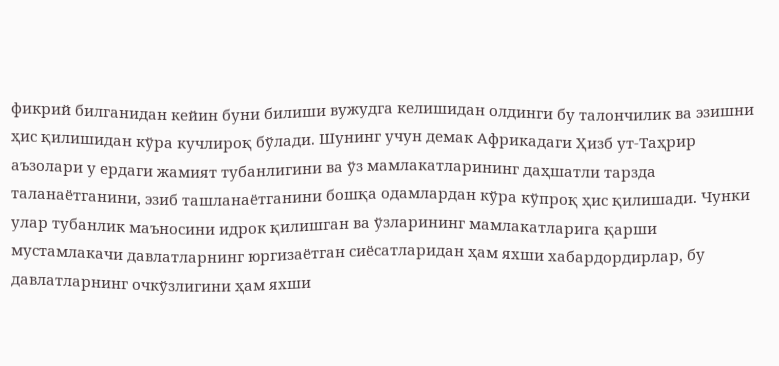фикрий билганидан кейин буни билиши вужудга келишидан олдинги бу талончилик ва эзишни ҳис қилишидан кўра кучлироқ бўлади. Шунинг учун демак Африкадаги Ҳизб ут-Таҳрир аъзолари у ердаги жамият тубанлигини ва ўз мамлакатларининг даҳшатли тарзда таланаётганини, эзиб ташланаётганини бошқа одамлардан кўра кўпроқ ҳис қилишади. Чунки улар тубанлик маъносини идрок қилишган ва ўзларининг мамлакатларига қарши мустамлакачи давлатларнинг юргизаётган сиёсатларидан ҳам яхши хабардордирлар, бу давлатларнинг очкўзлигини ҳам яхши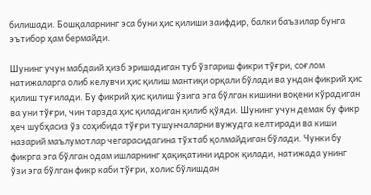билишади. Бошқаларнинг эса буни ҳис қилиши заифдир, балки баъзилар бунга эътибор ҳам бермайди.

Шунинг учун мабдаий ҳизб эришадиган туб ўзгариш фикри тўғри, соғлом натижаларга олиб келувчи ҳис қилиш мантиқи орқали бўлади ва ундан фикрий ҳис қилиш туғилади. Бу фикрий ҳис қилиш ўзига эга бўлган кишини воқени кўрадиган ва уни тўғри, чин тарзда ҳис қиладиган қилиб қўяди. Шунинг учун демак бу фикр ҳеч шубҳасиз ўз соҳибида тўғри тушунчаларни вужудга келтиради ва киши назарий маълумотлар чегарасидагина тўхтаб қолмайдиган бўлади. Чунки бу фикрга эга бўлган одам ишларнинг ҳақиқатини идрок қилади, натижада унинг ўзи эга бўлган фикр каби тўғри, холис бўлишдан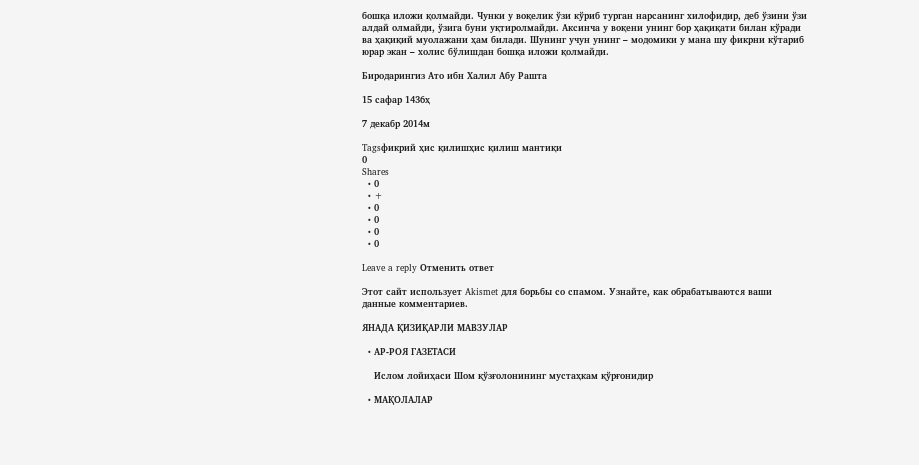бошқа иложи қолмайди. Чунки у воқелик ўзи кўриб турган нарсанинг хилофидир, деб ўзини ўзи алдай олмайди, ўзига буни уқтиролмайди. Аксинча у воқени унинг бор ҳақиқати билан кўради ва ҳақиқий муолажани ҳам билади. Шунинг учун унинг – модомики у мана шу фикрни кўтариб юрар экан – холис бўлишдан бошқа иложи қолмайди.

Биродарингиз Ато ибн Халил Абу Рашта

15 сафар 1436ҳ

7 декабр 2014м

Tagsфикрий ҳис қилишҳис қилиш мантиқи
0
Shares
  • 0
  • +
  • 0
  • 0
  • 0
  • 0

Leave a reply Отменить ответ

Этот сайт использует Akismet для борьбы со спамом. Узнайте, как обрабатываются ваши данные комментариев.

ЯНАДА ҚИЗИҚАРЛИ МАВЗУЛАР

  • АР-РОЯ ГАЗЕТАСИ

    Ислом лойиҳаси Шом қўзғолонининг мустаҳкам қўрғонидир

  • МАҚОЛАЛАР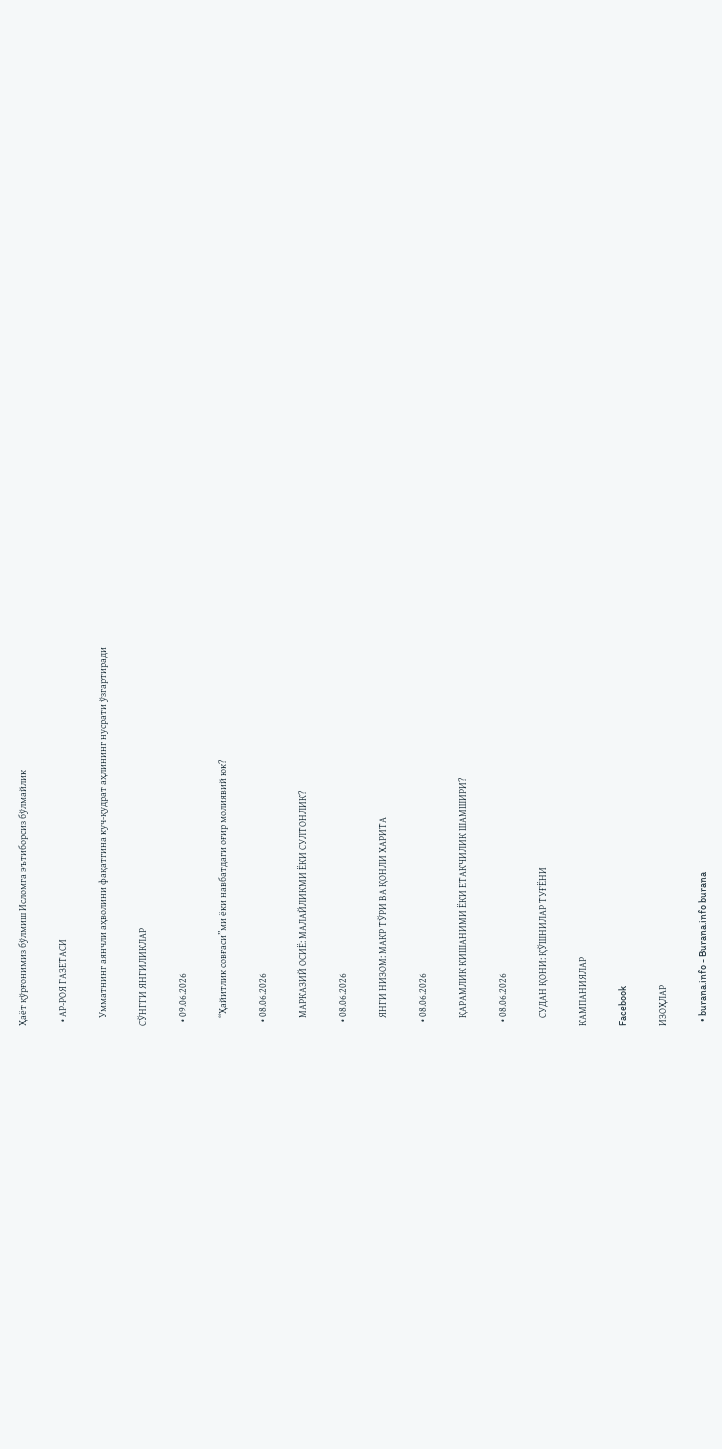Ҳаёт қўрғонимиз бўлмиш Исломга эътиборсиз бўлмайлик

  • АР-РОЯ ГАЗЕТАСИ

    Умматнинг аянчли аҳволини фақатгина куч-қудрат аҳлининг нусрати ўзгартиради

СЎНГГИ ЯНГИЛИКЛАР

  • 09.06.2026

    “Ҳайитлик совғаси”ми ёки навбатдаги оғир молиявий юк?

  • 08.06.2026

    МАРКАЗИЙ ОСИЁ: МАЛАЙЛИКМИ ЁКИ СУЛТОНЛИК?

  • 08.06.2026

    ЯНГИ НИЗОМ: МАКР ТЎРИ ВА ҚОНЛИ ХАРИТА

  • 08.06.2026

    ҚАРАМЛИК КИШАНИМИ ЁКИ ЕТАКЧИЛИК ШАМШИРИ?

  • 08.06.2026

    СУДАН ҚОНИ: ҚЎШНИЛАР ТУҒЁНИ

КАМПАНИЯЛАР

Facebook

ИЗОҲЛАР

  • burana.info - Burana.info burana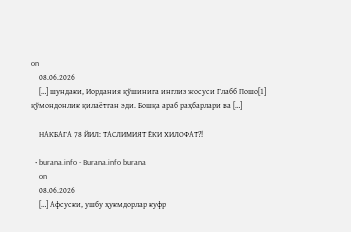on
    08.06.2026
    […] шундаки, Иордания қўшинига инглиз жосуси Глабб Пошо[1] қўмондонлик қилаётган эди. Бошқа араб раҳбарлари ва […]

    НАКБАГА 78 ЙИЛ: ТАСЛИМИЯТ ЁКИ ХИЛОФАТ?!

  • burana.info - Burana.info burana
    on
    08.06.2026
    […] Афсуски, ушбу ҳукмдорлар куфр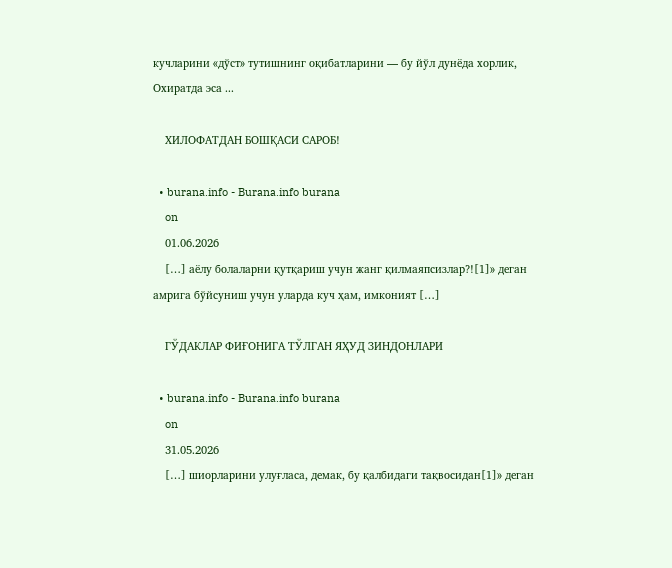кучларини «дўст» тутишнинг оқибатларини — бу йўл дунёда хорлик, Охиратда эса ...

    ХИЛОФАТДАН БОШҚАСИ САРОБ!

  • burana.info - Burana.info burana
    on
    01.06.2026
    […] аёлу болаларни қутқариш учун жанг қилмаяпсизлар?![1]» деган амрига бўйсуниш учун уларда куч ҳам, имконият […]

    ГЎДАКЛАР ФИҒОНИГА ТЎЛГАН ЯҲУД ЗИНДОНЛАРИ

  • burana.info - Burana.info burana
    on
    31.05.2026
    […] шиорларини улуғласа, демак, бу қалбидаги тақвосидан[1]» деган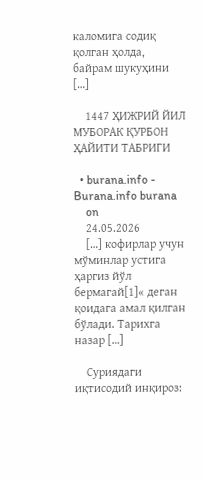каломига содиқ қолган ҳолда, байрам шукуҳини […]

    1447 ҲИЖРИЙ ЙИЛ МУБОРАК ҚУРБОН ҲАЙИТИ ТАБРИГИ

  • burana.info - Burana.info burana
    on
    24.05.2026
    […] кофирлар учун мўминлар устига ҳаргиз йўл бермагай[1]« деган қоидага амал қилган бўлади. Тарихга назар […]

    Суриядаги иқтисодий инқироз: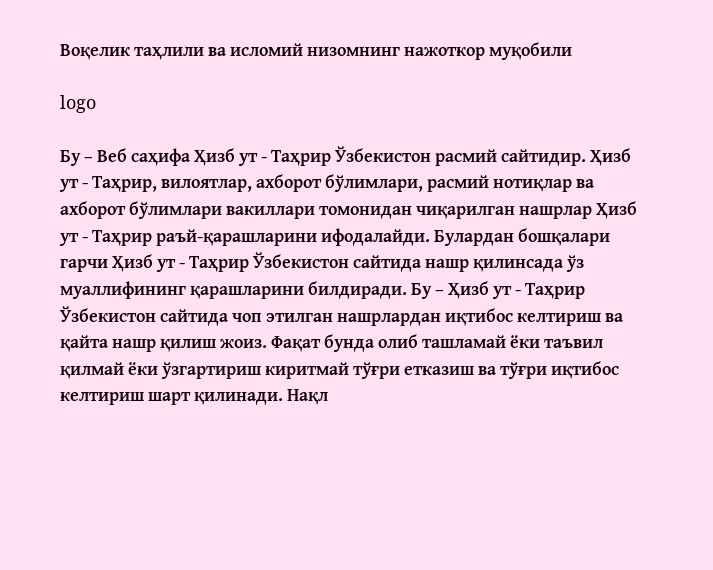Воқелик таҳлили ва исломий низомнинг нажоткор муқобили

logo

Бу – Веб саҳифа Ҳизб ут - Таҳрир Ўзбекистон расмий сайтидир. Ҳизб ут - Таҳрир, вилоятлар, ахборот бўлимлари, расмий нотиқлар ва ахборот бўлимлари вакиллари томонидан чиқарилган нашрлар Ҳизб ут - Таҳрир раъй-қарашларини ифодалайди. Булардан бошқалари гарчи Ҳизб ут - Таҳрир Ўзбекистон сайтида нашр қилинсада ўз муаллифининг қарашларини билдиради. Бу – Ҳизб ут - Таҳрир Ўзбекистон сайтида чоп этилган нашрлардан иқтибос келтириш ва қайта нашр қилиш жоиз. Фақат бунда олиб ташламай ёки таъвил қилмай ёки ўзгартириш киритмай тўғри етказиш ва тўғри иқтибос келтириш шарт қилинади. Нақл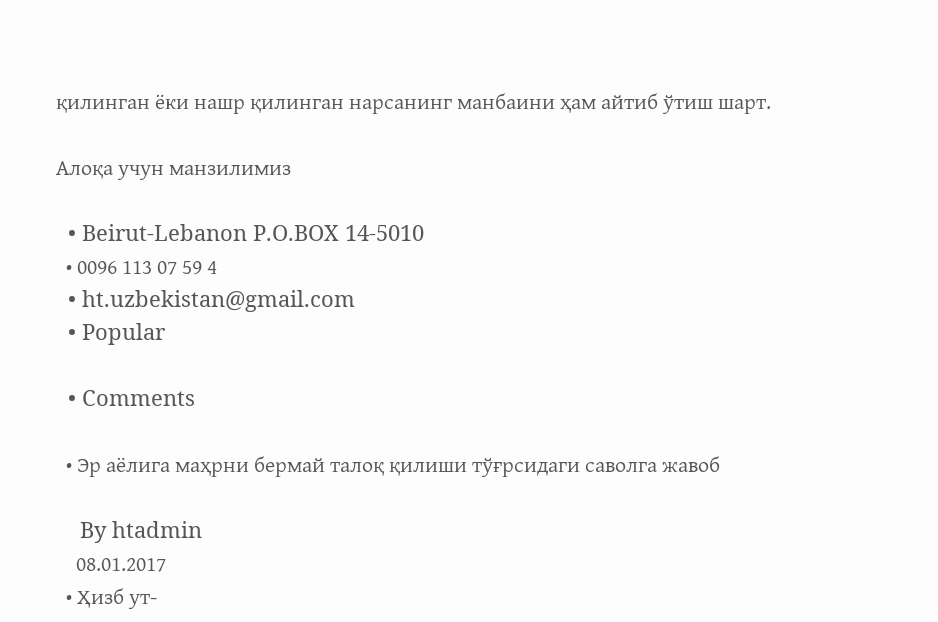қилинган ёки нашр қилинган нарсанинг манбаини ҳам айтиб ўтиш шарт.

Алоқа учун манзилимиз

  • Beirut-Lebanon P.O.BOX 14-5010
  • 0096 113 07 59 4
  • ht.uzbekistan@gmail.com
  • Popular

  • Comments

  • Эр аёлига маҳрни бермай талоқ қилиши тўғрсидаги саволга жавоб

    By htadmin
    08.01.2017
  • Ҳизб ут-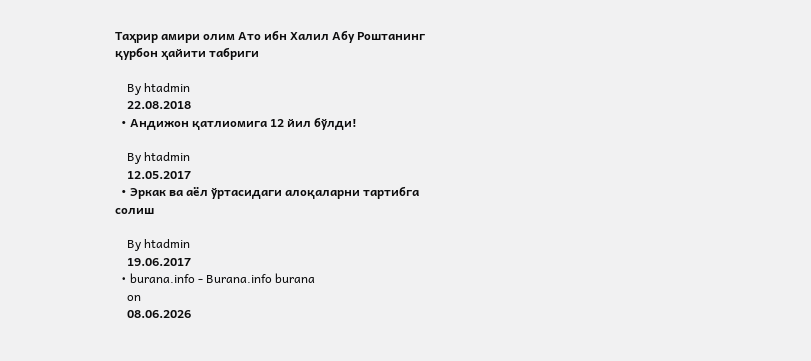Таҳрир амири олим Ато ибн Халил Абу Роштанинг қурбон ҳайити табриги

    By htadmin
    22.08.2018
  • Андижон қатлиомига 12 йил бўлди!

    By htadmin
    12.05.2017
  • Эркак ва аёл ўртасидаги алоқаларни тартибга солиш

    By htadmin
    19.06.2017
  • burana.info - Burana.info burana
    on
    08.06.2026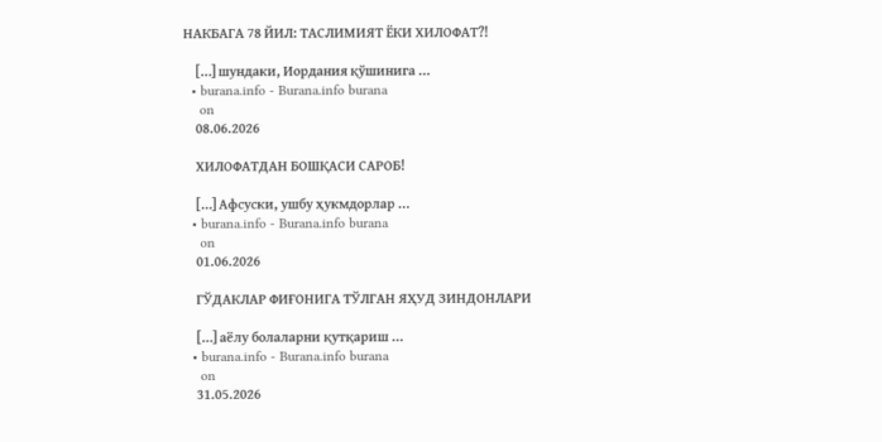НАКБАГА 78 ЙИЛ: ТАСЛИМИЯТ ЁКИ ХИЛОФАТ?!

    […] шундаки, Иордания қўшинига ...
  • burana.info - Burana.info burana
    on
    08.06.2026

    ХИЛОФАТДАН БОШҚАСИ САРОБ!

    […] Афсуски, ушбу ҳукмдорлар ...
  • burana.info - Burana.info burana
    on
    01.06.2026

    ГЎДАКЛАР ФИҒОНИГА ТЎЛГАН ЯҲУД ЗИНДОНЛАРИ

    […] аёлу болаларни қутқариш ...
  • burana.info - Burana.info burana
    on
    31.05.2026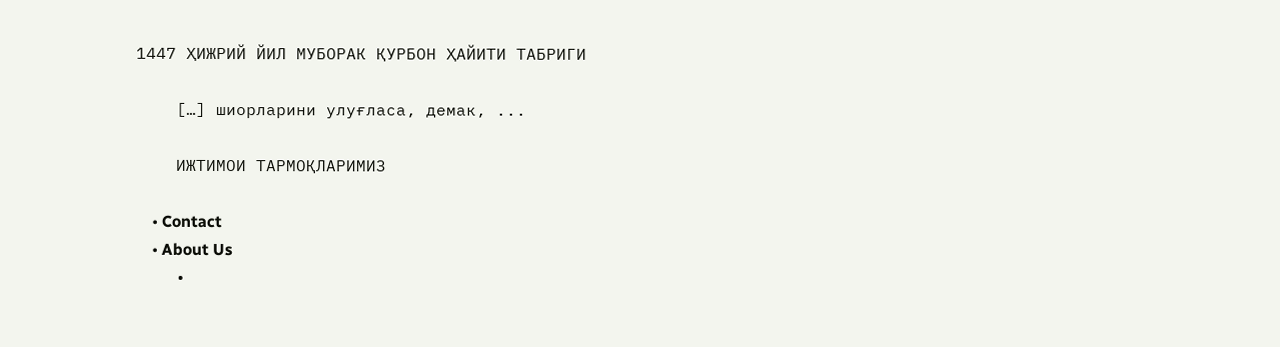1447 ҲИЖРИЙ ЙИЛ МУБОРАК ҚУРБОН ҲАЙИТИ ТАБРИГИ

    […] шиорларини улуғласа, демак, ...

    ИЖТИМОИ ТАРМОҚЛАРИМИЗ

    • Contact
    • About Us
    •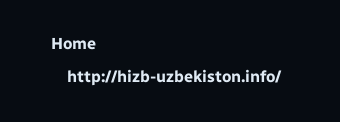Home
    http://hizb-uzbekiston.info/